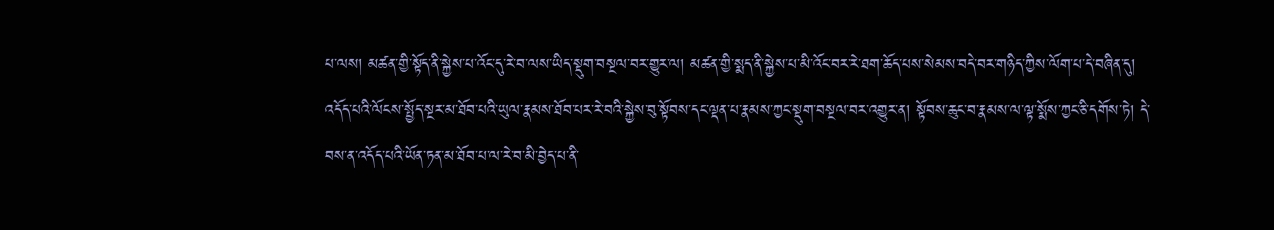པ་ལས། མཚན་གྱི་སྟོད་ནི་སྐྱེས་པ་འོང་དུ་རེ་བ་ལས་ཡིད་སྡུག་བསྔལ་བར་གྱུར་ལ། མཚན་གྱི་སྨད་ནི་སྐྱེས་པ་མི་འོང་བར་རེ་ཐག་ཆོད་པས་སེམས་བདེ་བར་གཉིད་ཀྱིས་ལོག་པ་དེ་བཞིན་དུ། འདོད་པའི་ལོངས་སྤྱོད་སྔར་མ་ཐོབ་པའི་ཡུལ་རྣམས་ཐོབ་པར་རེ་བའི་སྐྱེས་བུ་སྟོབས་དང་ལྡན་པ་རྣམས་ཀྱང་སྡུག་བསྔལ་བར་འགྱུར་ན། སྟོབས་ཆུང་བ་རྣམས་ལ་ལྟ་སྨོས་ཀྱང་ཅི་དགོས་ཏེ། དེ་བས་ན་འདོད་པའི་ཡོན་ཏན་མ་ཐོབ་པ་ལ་རེ་བ་མི་བྱེད་པ་ནི་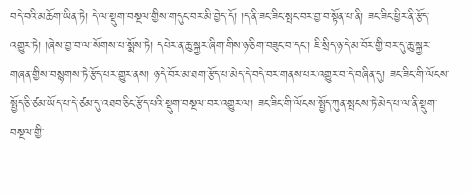བདེ་བའི་མཆོག་ཡིན་ཏེ། དེ་ལ་སྡུག་བསྔལ་གྱིས་གདུང་བར་མི་བྱེད་དོ། །ད་ནི་ཟང་ཟིང་སྤང་བར་བྱ་བ་སྟོན་པ་ནི། ཟང་ཟིང་ཕྱིར་ནི་རྩོད་འགྱུར་ཏེ། །ཞེས་བྱ་བ་ལ་སོགས་པ་སྨོས་ཏེ། དཔེར་ན་ཆུ་སྐྱར་ཞིག་གིས་ཉ་ཅིག་བཟུང་བ་དང་། ཇི་སྲིད་ཉ་དེ་མ་བོར་གྱི་བར་དུ་ཆུ་སྐྱར་གཞན་གྱིས་བསྙགས་ཏེ་རྩོད་པར་གྱུར་ནས། ཉ་དེ་བོར་མ་ཐག་རྩོད་པ་མེད་དེ་བདེ་བར་གནས་པར་འགྱུར་བ་དེ་བཞིན་དུ། ཟང་ཟིང་གི་ལོངས་སྤྱོད་ཅི་ཙམ་ཡོད་པ་དེ་ཙམ་དུ་འཐབ་ཅིང་རྩོད་པའི་སྡུག་བསྔལ་བར་འགྱུར་ལ། ཟང་ཟིང་གི་ལོངས་སྤྱོད་ཀུན་སྤངས་ཏེ་མེད་པ་ལ་ནི་སྡུག་བསྔལ་གྱི་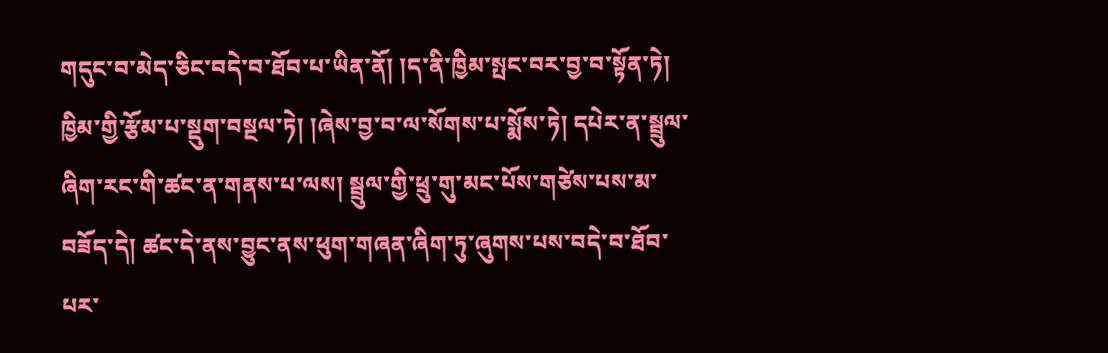གདུང་བ་མེད་ཅིང་བདེ་བ་ཐོབ་པ་ཡིན་ནོ། །ད་ནི་ཁྱིམ་སྤང་བར་བྱ་བ་སྟོན་ཏེ། ཁྱིམ་གྱི་རྩོམ་པ་སྡུག་བསྔལ་ཏེ། །ཞེས་བྱ་བ་ལ་སོགས་པ་སྨོས་ཏེ། དཔེར་ན་སྦྲུལ་ཞིག་རང་གི་ཚང་ན་གནས་པ་ལས། སྦྲུལ་གྱི་ཕྲུ་གུ་མང་པོས་གཙེས་པས་མ་བཟོད་དེ། ཚང་དེ་ནས་བྱུང་ནས་ཕུག་གཞན་ཞིག་ཏུ་ཞུགས་པས་བདེ་བ་ཐོབ་པར་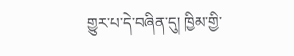གྱུར་པ་དེ་བཞིན་དུ། ཁྱིམ་གྱི་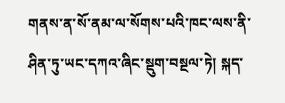གནས་ན་སོ་ནམ་ལ་སོགས་པའི་ཁང་ལས་ནི་ཤིན་ཏུ་ཡང་དཀའ་ཞིང་སྡུག་བསྔལ་ཏེ། སྐད་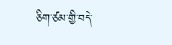ཅིག་ཙམ་གྱི་བདེ་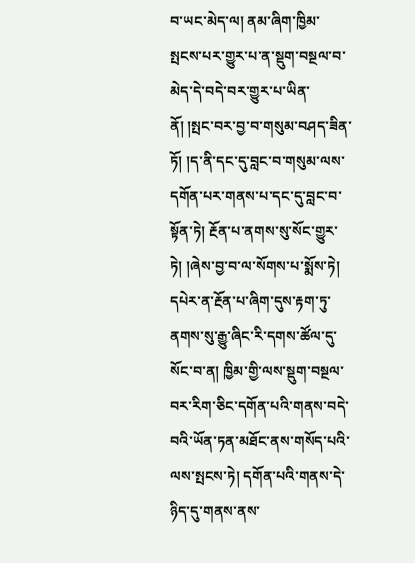བ་ཡང་མེད་ལ། ནམ་ཞིག་ཁྱིམ་སྤངས་པར་གྱུར་པ་ན་སྡུག་བསྔལ་བ་མེད་དེ་བདེ་བར་གྱུར་པ་ཡིན་ནོ། །སྤང་བར་བྱ་བ་གསུམ་བཤད་ཟིན་ཏོ། །ད་ནི་དང་དུ་བླང་བ་གསུམ་ལས་དགོན་པར་གནས་པ་དང་དུ་བླང་བ་སྟོན་ཏེ། རྔོན་པ་ནགས་སུ་སོང་གྱུར་ཏེ། །ཞེས་བྱ་བ་ལ་སོགས་པ་སྨོས་ཏེ། དཔེར་ན་རྔོན་པ་ཞིག་དུས་རྟག་ཏུ་ནགས་སུ་རྒྱུ་ཞིང་རི་དགས་ཚོལ་དུ་སོང་བ་ན། ཁྱིམ་གྱི་ལས་སྡུག་བསྔལ་བར་རིག་ཅིང་དགོན་པའི་གནས་བདེ་བའི་ཡོན་ཏན་མཐོང་ནས་གསོད་པའི་ལས་སྤངས་ཏེ། དགོན་པའི་གནས་དེ་ཉིད་དུ་གནས་ནས་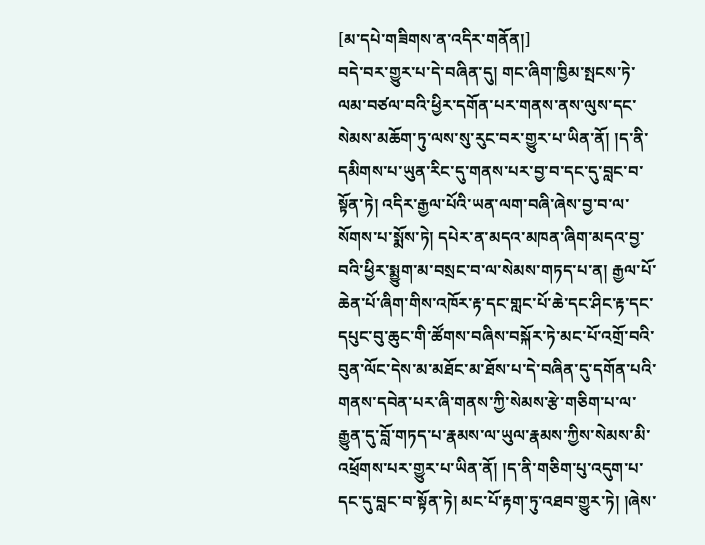[མ་དཔེ་གཟིགས་ན་འདིར་གནོན།]
བདེ་བར་གྱུར་པ་དེ་བཞིན་དུ། གང་ཞིག་ཁྱིམ་སྤངས་ཏེ་ལམ་བཙལ་བའི་ཕྱིར་དགོན་པར་གནས་ནས་ལུས་དང་སེམས་མཆོག་ཏུ་ལས་སུ་རུང་བར་གྱུར་པ་ཡིན་ནོ། །ད་ནི་དམིགས་པ་ཡུན་རིང་དུ་གནས་པར་བྱ་བ་དང་དུ་བླང་བ་སྟོན་ཏེ། འདིར་རྒྱལ་པོའི་ཡན་ལག་བཞི་ཞེས་བྱ་བ་ལ་སོགས་པ་སྨོས་ཏེ། དཔེར་ན་མདའ་མཁན་ཞིག་མདའ་བྱ་བའི་ཕྱིར་སྨྱུག་མ་བསྲང་བ་ལ་སེམས་གཏད་པ་ན། རྒྱལ་པོ་ཆེན་པོ་ཞིག་གིས་འཁོར་རྟ་དང་གླང་པོ་ཆེ་དང་ཤིང་རྟ་དང་དཔུང་བུ་ཆུང་གི་ཚོགས་བཞིས་བསྐོར་ཏེ་མང་པོ་འགྲོ་བའི་བུན་ལོང་དེས་མ་མཐོང་མ་ཐོས་པ་དེ་བཞིན་དུ་དགོན་པའི་གནས་དབེན་པར་ཞི་གནས་ཀྱི་སེམས་རྩེ་གཅིག་པ་ལ་རྒྱུན་དུ་བློ་གཏད་པ་རྣམས་ལ་ཡུལ་རྣམས་ཀྱིས་སེམས་མི་འཕྲོགས་པར་གྱུར་པ་ཡིན་ནོ། །ད་ནི་གཅིག་པུ་འདུག་པ་དང་དུ་བླང་བ་སྟོན་ཏེ། མང་པོ་རྟག་ཏུ་འཐབ་གྱུར་ཏེ། །ཞེས་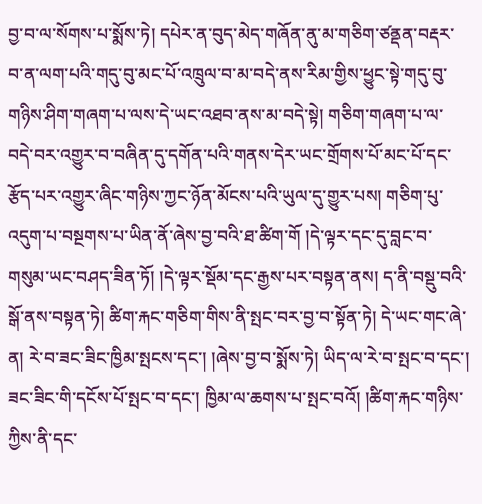བྱ་བ་ལ་སོགས་པ་སྨོས་ཏེ། དཔེར་ན་བུད་མེད་གཞོན་ནུ་མ་གཅིག་ཙནྡན་བརྡར་བ་ན་ལག་པའི་གདུ་བུ་མང་པོ་འཁྲུལ་བ་མ་བདེ་ནས་རིམ་གྱིས་ཕྱུང་སྟེ་གདུ་བུ་གཉིས་ཤིག་གཞག་པ་ལས་དེ་ཡང་འཐབ་ནས་མ་བདེ་སྟེ། གཅིག་གཞག་པ་ལ་བདེ་བར་འགྱུར་བ་བཞིན་དུ་དགོན་པའི་གནས་དེར་ཡང་གྲོགས་པོ་མང་པོ་དང་རྩོད་པར་འགྱུར་ཞིང་གཉིས་ཀྱང་ཉོན་མོངས་པའི་ཡུལ་དུ་གྱུར་པས། གཅིག་པུ་འདུག་པ་བསྔགས་པ་ཡིན་ནོ་ཞེས་བྱ་བའི་ཐ་ཚིག་གོ །དེ་ལྟར་དང་དུ་བླང་བ་གསུམ་ཡང་བཤད་ཟིན་ཏོ། །དེ་ལྟར་སྡོམ་དང་རྒྱས་པར་བསྟན་ནས། ད་ནི་བསྡུ་བའི་སྒོ་ནས་བསྟན་ཏེ། ཚིག་རྐང་གཅིག་གིས་ནི་སྤང་བར་བྱ་བ་སྟོན་ཏེ། དེ་ཡང་གང་ཞེ་ན། རེ་བ་ཟང་ཟིང་ཁྱིམ་སྤངས་དང་། །ཞེས་བྱ་བ་སྨོས་ཏེ། ཡིད་ལ་རེ་བ་སྤང་བ་དང་། ཟང་ཟིང་གི་དངོས་པོ་སྤང་བ་དང་། ཁྱིམ་ལ་ཆགས་པ་སྤང་བའོ། །ཚིག་རྐང་གཉིས་ཀྱིས་ནི་དང་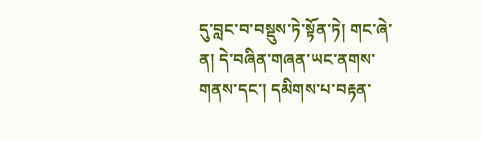དུ་བླང་བ་བསྡུས་ཏེ་སྟོན་ཏེ། གང་ཞེ་ན། དེ་བཞིན་གཞན་ཡང་ནགས་གནས་དང་། དམིགས་པ་བརྟན་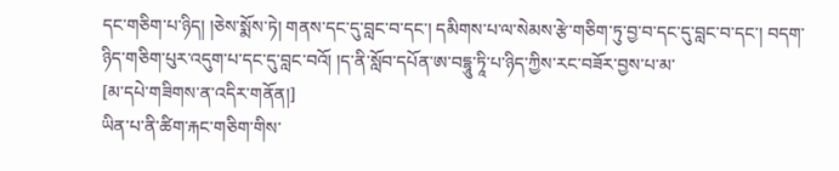དང་གཅིག་པ་ཉིད། །ཅེས་སྨོས་ཏེ། གནས་དང་དུ་བླང་བ་དང་། དམིགས་པ་ལ་སེམས་རྩེ་གཅིག་ཏུ་བྱ་བ་དང་དུ་བླང་བ་དང་། བདག་ཉིད་གཅིག་པུར་འདུག་པ་དང་དུ་བླང་བའོ། །ད་ནི་སློབ་དཔོན་ཨ་བདྷཱུ་ཏཱི་པ་ཉིད་ཀྱིས་རང་བཟོར་བྱས་པ་མ་
[མ་དཔེ་གཟིགས་ན་འདིར་གནོན།]
ཡིན་པ་ནི་ཚིག་རྐང་གཅིག་གིས་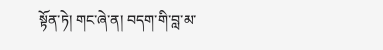སྟོན་ཏེ། གང་ཞེ་ན། བདག་གི་བླ་མ་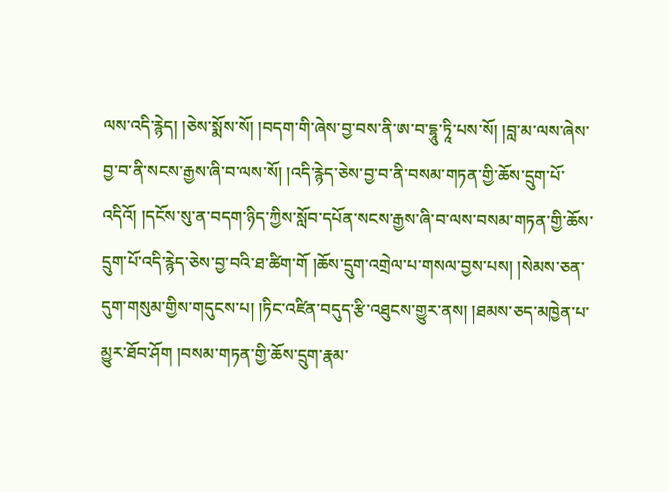ལས་འདི་རྙེད། །ཅེས་སྨོས་སོ། །བདག་གི་ཞེས་བྱ་བས་ནི་ཨ་བ་དྷཱུ་ཏཱི་པས་སོ། །བླ་མ་ལས་ཞེས་བྱ་བ་ནི་སངས་རྒྱས་ཞི་བ་ལས་སོ། །འདི་རྙེད་ཅེས་བྱ་བ་ནི་བསམ་གཏན་གྱི་ཆོས་དྲུག་པོ་འདིའོ། །དངོས་སུ་ན་བདག་ཉིད་ཀྱིས་སློབ་དཔོན་སངས་རྒྱས་ཞི་བ་ལས་བསམ་གཏན་གྱི་ཆོས་དྲུག་པོ་འདི་རྙེད་ཅེས་བྱ་བའི་ཐ་ཚིག་གོ །ཆོས་དྲུག་འགྲེལ་པ་གསལ་བྱས་པས། །སེམས་ཅན་དུག་གསུམ་གྱིས་གདུངས་པ། །ཏིང་འཛིན་བདུད་རྩི་འཐུངས་གྱུར་ནས། །ཐམས་ཅད་མཁྱེན་པ་མྱུར་ཐོབ་ཤོག །བསམ་གཏན་གྱི་ཆོས་དྲུག་རྣམ་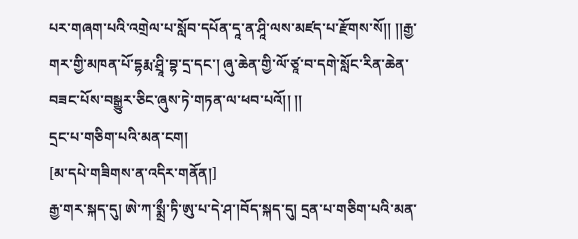པར་གཞག་པའི་འགྲེལ་པ་སློབ་དཔོན་དཱ་ན་ཤཱི་ལས་མཛད་པ་རྫོགས་སོ།། །།རྒྱ་གར་གྱི་མཁན་པོ་དྷརྨ་ཤྲཱི་བྷ་དྲ་དང་། ཞུ་ཆེན་གྱི་ལོ་ཙཱ་བ་དགེ་སློང་རིན་ཆེན་བཟང་པོས་བསྒྱུར་ཅིང་ཞུས་ཏེ་གཏན་ལ་ཕབ་པའོ།། །།
དྲང་པ་གཅིག་པའི་མན་ངག།
[མ་དཔེ་གཟིགས་ན་འདིར་གནོན།]
རྒྱ་གར་སྐད་དུ། ཨེ་ཀ་སྨྲྀ་ཏི་ཨུ་པ་དེ་ཤ་།བོད་སྐད་དུ། དྲན་པ་གཅིག་པའི་མན་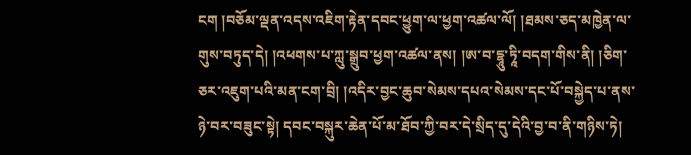ངག །བཅོམ་ལྡན་འདས་འཇིག་རྟེན་དབང་ཕྱུག་ལ་ཕྱག་འཚལ་ལོ། །ཐམས་ཅད་མཁྱེན་ལ་གུས་བཏུད་དེ། །འཕགས་པ་ཀླུ་སྒྲུབ་ཕྱག་འཚལ་ནས། །ཨ་བ་དྷཱུ་ཏཱི་བདག་གིས་ནི། །ཅིག་ཅར་འཇུག་པའི་མན་ངག་བྲི། །འདིར་བྱང་ཆུབ་སེམས་དཔའ་སེམས་དང་པོ་བསྐྱེད་པ་ནས་ཉེ་བར་བཟུང་སྟེ། དབང་བསྐུར་ཆེན་པོ་མ་ཐོབ་ཀྱི་བར་དེ་སྲིད་དུ་དེའི་བྱ་བ་ནི་གཉིས་ཏེ།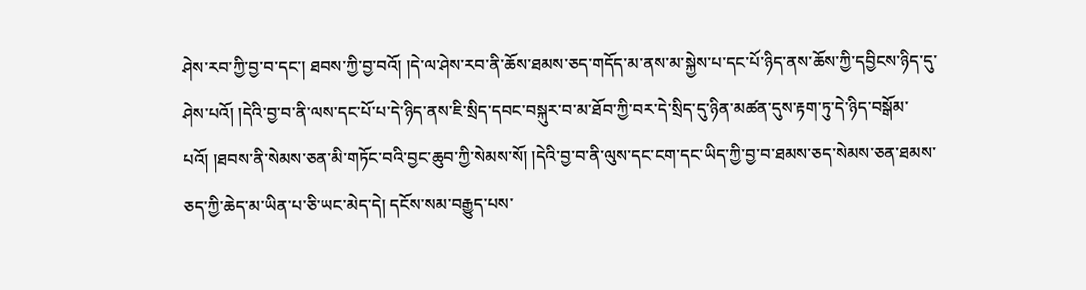ཤེས་རབ་ཀྱི་བྱ་བ་དང་། ཐབས་ཀྱི་བྱ་བའོ། །དེ་ལ་ཤེས་རབ་ནི་ཆོས་ཐམས་ཅད་གདོད་མ་ནས་མ་སྐྱེས་པ་དང་པོ་ཉིད་ནས་ཆོས་ཀྱི་དབྱིངས་ཉིད་དུ་ཤེས་པའོ། །དེའི་བྱ་བ་ནི་ལས་དང་པོ་པ་དེ་ཉིད་ནས་ཇི་སྲིད་དབང་བསྐུར་བ་མ་ཐོབ་ཀྱི་བར་དེ་སྲིད་དུ་ཉིན་མཚན་དུས་རྟག་ཏུ་དེ་ཉིད་བསྒོམ་པའོ། །ཐབས་ནི་སེམས་ཅན་མི་གཏོང་བའི་བྱང་ཆུབ་ཀྱི་སེམས་སོ། །དེའི་བྱ་བ་ནི་ལུས་དང་ངག་དང་ཡིད་ཀྱི་བྱ་བ་ཐམས་ཅད་སེམས་ཅན་ཐམས་ཅད་ཀྱི་ཆེད་མ་ཡིན་པ་ཅི་ཡང་མེད་དེ། དངོས་སམ་བརྒྱུད་པས་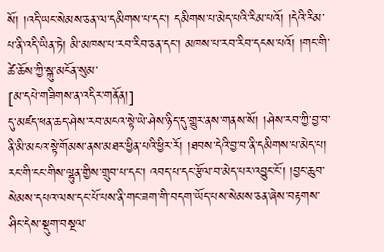སོ། །འདི་ཡང་སེམས་ཅན་ལ་དམིགས་པ་དང་། དམིགས་པ་མེད་པའི་རིམ་པའོ། །དེའི་རིམ་པ་ནི་འདི་ཡིན་ཏེ། མི་མཁས་པ་རབ་རིབ་ཅན་དང་། མཁས་པ་རབ་རིབ་དངས་པའོ། །གང་གི་ཚེ་ཆོས་ཀྱི་སྐུ་མངོན་སུམ་
[མ་དཔེ་གཟིགས་ན་འདིར་གནོན།]
དུ་མཛད་ཕན་ཆད་ཤེས་རབ་མངའ་སྟེ་ཡེ་ཤེས་ཉིད་དུ་གྱུར་ནས་གནས་སོ། །ཤེས་རབ་ཀྱི་བྱ་བ་ནི་མི་མངའ་སྟེ་གོམས་ནས་མཐར་ཕྱིན་པའི་ཕྱིར་རོ། །ཐབས་དེའི་བྱ་བ་ནི་དམིགས་པ་མེད་པ། རང་གི་ངང་གིས་ལྷུན་གྱིས་གྲུབ་པ་དང་། འབད་པ་དང་རྩོལ་བ་མེད་པར་འབྱུང་ངོ་། །བྱང་ཆུབ་སེམས་དཔའ་ལས་དང་པོ་པས་ནི་གང་ཟག་གི་བདག་ཡོད་པས་སེམས་ཅན་ཞེས་བརྟགས་ཤིང་དེས་སྡུག་བསྔལ་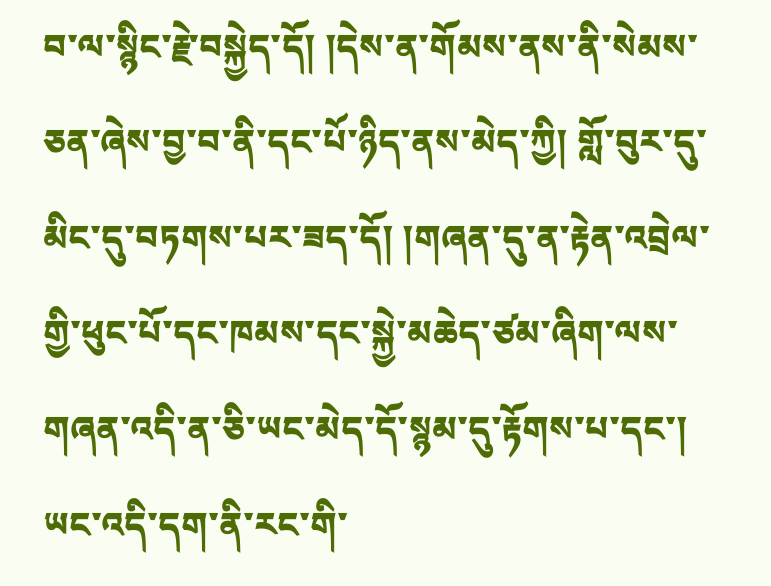བ་ལ་སྙིང་རྗེ་བསྐྱེད་དོ། །དེས་ན་གོམས་ནས་ནི་སེམས་ཅན་ཞེས་བྱ་བ་ནི་དང་པོ་ཉིད་ནས་མེད་ཀྱི། གློ་བུར་དུ་མིང་དུ་བཏགས་པར་ཟད་དོ། །གཞན་དུ་ན་རྟེན་འབྲེལ་གྱི་ཕུང་པོ་དང་ཁམས་དང་སྐྱེ་མཆེད་ཙམ་ཞིག་ལས་གཞན་འདི་ན་ཅི་ཡང་མེད་དོ་སྙམ་དུ་རྟོགས་པ་དང་། ཡང་འདི་དག་ནི་རང་གི་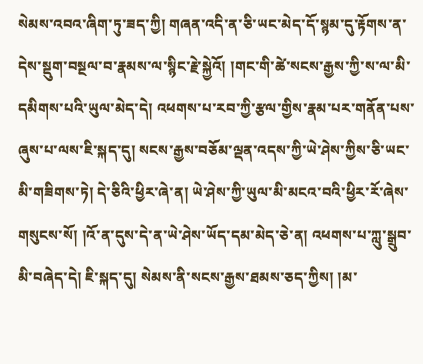སེམས་འབའ་ཞིག་ཏུ་ཟད་ཀྱི། གཞན་འདི་ན་ཅི་ཡང་མེད་དོ་སྙམ་དུ་རྟོགས་ན་དེས་སྡུག་བསྔལ་བ་རྣམས་ལ་སྙིང་རྗེ་སྐྱེའོ། །གང་གི་ཚེ་སངས་རྒྱས་ཀྱི་ས་ལ་མི་དམིགས་པའི་ཡུལ་མེད་དེ། འཕགས་པ་རབ་ཀྱི་རྩལ་གྱིས་རྣམ་པར་གནོན་པས་ཞུས་པ་ལས་ཇི་སྐད་དུ། སངས་རྒྱས་བཅོམ་ལྡན་འདས་ཀྱི་ཡེ་ཤེས་ཀྱིས་ཅི་ཡང་མི་གཟིགས་ཏེ། དེ་ཅིའི་ཕྱིར་ཞེ་ན། ཡེ་ཤེས་ཀྱི་ཡུལ་མི་མངའ་བའི་ཕྱིར་རོ་ཞེས་གསུངས་སོ། །འོ་ན་དུས་དེ་ན་ཡེ་ཤེས་ཡོད་དམ་མེད་ཅེ་ན། འཕགས་པ་ཀླུ་སྒྲུབ་མི་བཞེད་དེ། ཇི་སྐད་དུ། སེམས་ནི་སངས་རྒྱས་ཐམས་ཅད་ཀྱིས། །མ་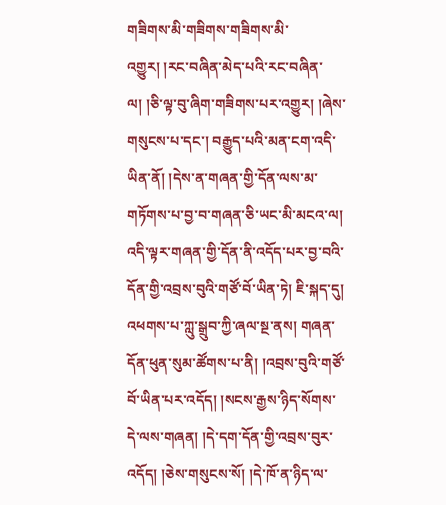གཟིགས་མི་གཟིགས་གཟིགས་མི་འགྱུར། །རང་བཞིན་མེད་པའི་རང་བཞིན་ལ། །ཅི་ལྟ་བུ་ཞིག་གཟིགས་པར་འགྱུར། །ཞེས་གསུངས་པ་དང་། བརྒྱུད་པའི་མན་ངག་འདི་ཡིན་ནོ། །དེས་ན་གཞན་གྱི་དོན་ལས་མ་གཏོགས་པ་བྱ་བ་གཞན་ཅི་ཡང་མི་མངའ་ལ། འདི་ལྟར་གཞན་གྱི་དོན་ནི་འདོད་པར་བྱ་བའི་དོན་གྱི་འབྲས་བུའི་གཙོ་བོ་ཡིན་ཏེ། ཇི་སྐད་དུ། འཕགས་པ་ཀླུ་སྒྲུབ་ཀྱི་ཞལ་སྔ་ནས། གཞན་དོན་ཕུན་སུམ་ཚོགས་པ་ནི། །འབྲས་བུའི་གཙོ་བོ་ཡིན་པར་འདོད། །སངས་རྒྱས་ཉིད་སོགས་དེ་ལས་གཞན། །དེ་དག་དོན་གྱི་འབྲས་བུར་འདོད། །ཅེས་གསུངས་སོ། །དེ་ཁོ་ན་ཉིད་ལ་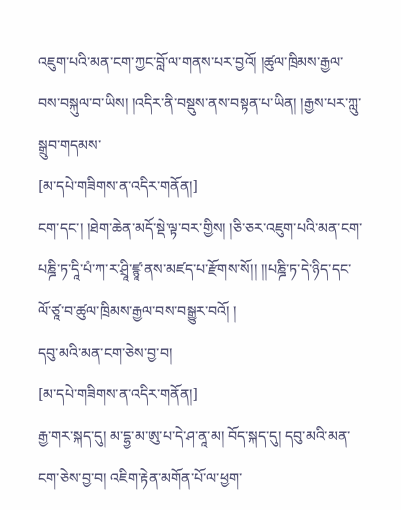འཇུག་པའི་མན་ངག་ཀྱང་བློ་ལ་གནས་པར་བྱའོ། །ཚུལ་ཁྲིམས་རྒྱལ་བས་བསྐུལ་བ་ཡིས། །འདིར་ནི་བསྡུས་ནས་བསྟན་པ་ཡིན། །རྒྱས་པར་ཀླུ་སྒྲུབ་གདམས་
[མ་དཔེ་གཟིགས་ན་འདིར་གནོན།]
ངག་དང་། །ཐེག་ཆེན་མདོ་སྡེ་ལྟ་བར་གྱིས། །ཅི་ཅར་འཇུག་པའི་མན་ངག་པཎྜི་ཏ་དཱི་པཾ་ཀ་ར་ཤྲཱི་ཛྙཱ་ནས་མཛད་པ་རྫོགས་སོ།། །།པཎྜི་ཏ་དེ་ཉིད་དང་ལོ་ཙཱ་བ་ཚུལ་ཁྲིམས་རྒྱལ་བས་བསྒྱུར་བའོ། །
དབུ་མའི་མན་ངག་ཅེས་བྱ་བ།
[མ་དཔེ་གཟིགས་ན་འདིར་གནོན།]
རྒྱ་གར་སྐད་དུ། མ་དྷྱ་མ་ཨུ་པ་དེ་ཤ་ནཱ་མ། བོད་སྐད་དུ། དབུ་མའི་མན་ངག་ཅེས་བྱ་བ། འཇིག་རྟེན་མགོན་པོ་ལ་ཕྱག་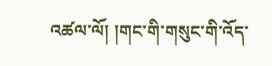འཚལ་ལོ། །གང་གི་གསུང་གི་འོད་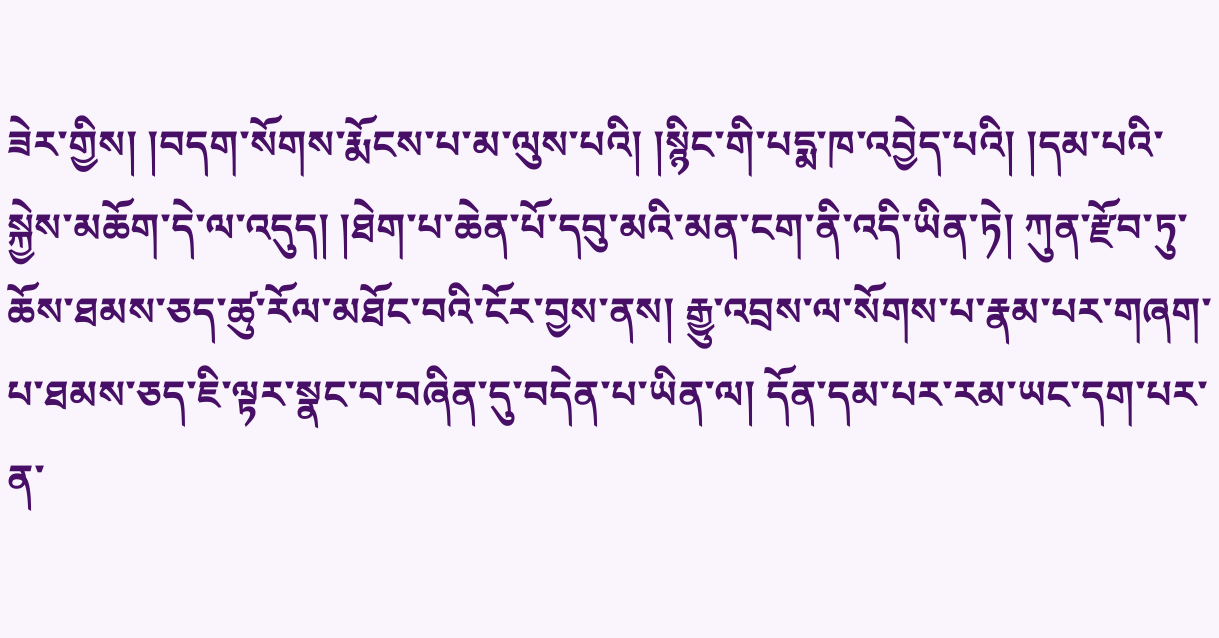ཟེར་གྱིས། །བདག་སོགས་རྨོངས་པ་མ་ལུས་པའི། །སྙིང་གི་པདྨ་ཁ་འབྱེད་པའི། །དམ་པའི་སྐྱེས་མཆོག་དེ་ལ་འདུད། །ཐེག་པ་ཆེན་པོ་དབུ་མའི་མན་ངག་ནི་འདི་ཡིན་ཏེ། ཀུན་རྫོབ་ཏུ་ཆོས་ཐམས་ཅད་ཚུ་རོལ་མཐོང་བའི་ངོར་བྱས་ནས། རྒྱུ་འབྲས་ལ་སོགས་པ་རྣམ་པར་གཞག་པ་ཐམས་ཅད་ཇི་ལྟར་སྣང་བ་བཞིན་དུ་བདེན་པ་ཡིན་ལ། དོན་དམ་པར་རམ་ཡང་དག་པར་ན་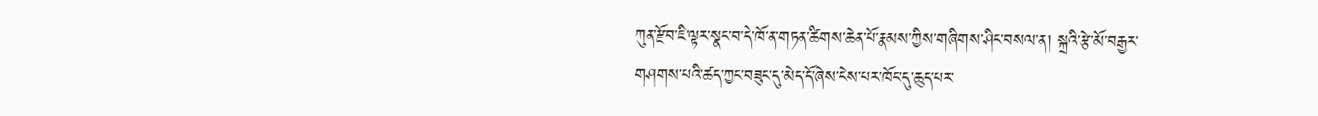ཀུན་རྫོབ་ཇི་ལྟར་སྣང་བ་དེ་ཁོ་ན་གཏན་ཚིགས་ཆེན་པོ་རྣམས་ཀྱིས་གཞིགས་ཤིང་བསལ་ན། སྐྲའི་རྩེ་མོ་བརྒྱར་གཤགས་པའི་ཚད་ཀྱང་བཟུང་དུ་མེད་དོ་ཞེས་ངེས་པར་ཁོང་དུ་ཆུད་པར་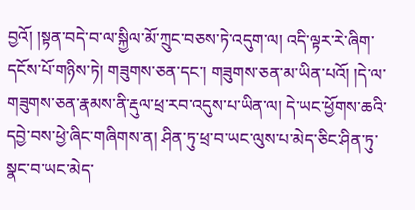བྱའོ། །སྟན་བདེ་བ་ལ་སྐྱིལ་མོ་ཀྲུང་བཅས་ཏེ་འདུག་ལ། འདི་ལྟར་རེ་ཞིག་དངོས་པོ་གཉིས་ཏེ། གཟུགས་ཅན་དང་། གཟུགས་ཅན་མ་ཡིན་པའོ། །དེ་ལ་གཟུགས་ཅན་རྣམས་ནི་རྡུལ་ཕྲ་རབ་འདུས་པ་ཡིན་ལ། དེ་ཡང་ཕྱོགས་ཆའི་དབྱེ་བས་ཕྱེ་ཞིང་གཞིགས་ན། ཤིན་ཏུ་ཕྲ་བ་ཡང་ལུས་པ་མེད་ཅིང་ཤིན་ཏུ་སྣང་བ་ཡང་མེད་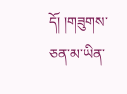དོ། །གཟུགས་ཅན་མ་ཡིན་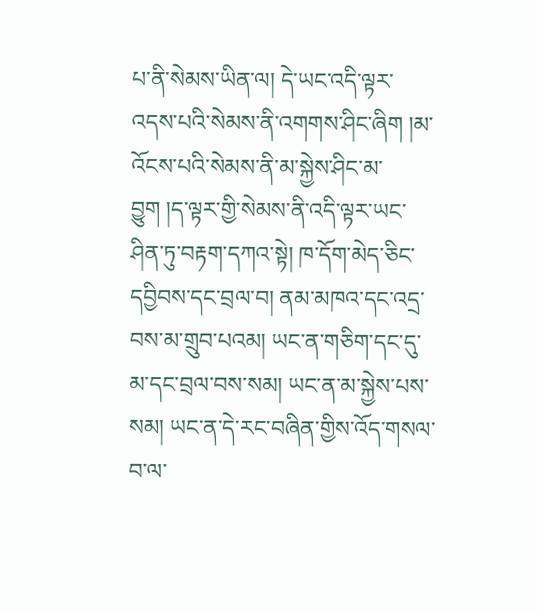པ་ནི་སེམས་ཡིན་ལ། དེ་ཡང་འདི་ལྟར་འདས་པའི་སེམས་ནི་འགགས་ཤིང་ཞིག །མ་འོངས་པའི་སེམས་ནི་མ་སྐྱེས་ཤིང་མ་བྱུག །ད་ལྟར་གྱི་སེམས་ནི་འདི་ལྟར་ཡང་ཤིན་ཏུ་བརྟག་དཀའ་སྟེ། ཁ་དོག་མེད་ཅིང་དབྱིབས་དང་བྲལ་བ། ནམ་མཁའ་དང་འདྲ་བས་མ་གྲུབ་པའམ། ཡང་ན་གཅིག་དང་དུ་མ་དང་བྲལ་བས་སམ། ཡང་ན་མ་སྐྱེས་པས་སམ། ཡང་ན་དེ་རང་བཞིན་གྱིས་འོད་གསལ་བ་ལ་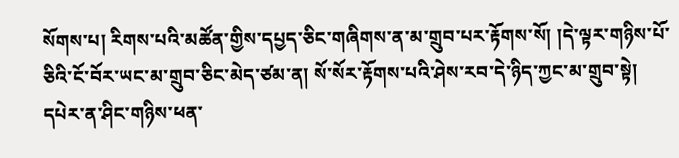སོགས་པ། རིགས་པའི་མཚོན་གྱིས་དཔྱད་ཅིང་གཞིགས་ན་མ་གྲུབ་པར་རྟོགས་སོ། །དེ་ལྟར་གཉིས་པོ་ཅིའི་ངོ་བོར་ཡང་མ་གྲུབ་ཅིང་མེད་ཙམ་ན། སོ་སོར་རྟོགས་པའི་ཤེས་རབ་དེ་ཉིད་ཀྱང་མ་གྲུབ་སྟེ། དཔེར་ན་ཤིང་གཉིས་ཕན་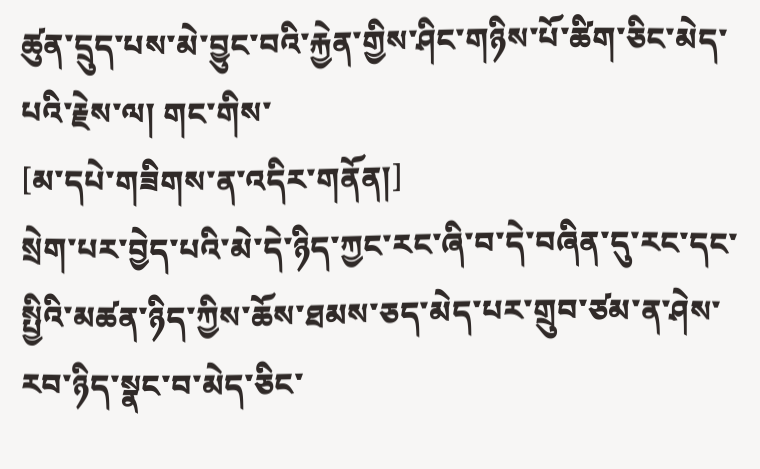ཚུན་དྲུད་པས་མེ་བྱུང་བའི་རྐྱེན་གྱིས་ཤིང་གཉིས་པོ་ཚིག་ཅིང་མེད་པའི་རྗེས་ལ། གང་གིས་
[མ་དཔེ་གཟིགས་ན་འདིར་གནོན།]
སྲེག་པར་བྱེད་པའི་མེ་དེ་ཉིད་ཀྱང་རང་ཞི་བ་དེ་བཞིན་དུ་རང་དང་སྤྱིའི་མཚན་ཉིད་ཀྱིས་ཆོས་ཐམས་ཅད་མེད་པར་གྲུབ་ཙམ་ན་ཤེས་རབ་ཉིད་སྣང་བ་མེད་ཅིང་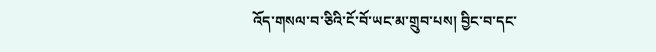འོད་གསལ་བ་ཅིའི་ངོ་བོ་ཡང་མ་གྲུབ་པས། བྱིང་བ་དང་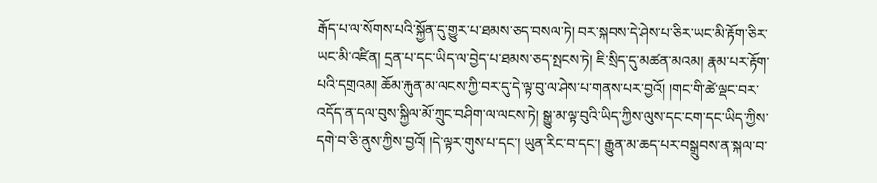རྒོད་པ་ལ་སོགས་པའི་སྐྱོན་དུ་གྱུར་པ་ཐམས་ཅད་བསལ་ཏེ། བར་སྐབས་དེ་ཤེས་པ་ཅིར་ཡང་མི་རྟོག་ཅིར་ཡང་མི་འཛིན། དྲན་པ་དང་ཡིད་ལ་བྱེད་པ་ཐམས་ཅད་སྤངས་ཏེ། ཇི་སྲིད་དུ་མཚན་མའམ། རྣམ་པར་རྟོག་པའི་དགྲའམ། ཆོམ་རྐུན་མ་ལངས་ཀྱི་བར་དུ་དེ་ལྟ་བུ་ལ་ཤེས་པ་གནས་པར་བྱའོ། །གང་གི་ཚེ་ལྡང་བར་འདོད་ན་དལ་བུས་སྐྱིལ་མོ་ཀྲུང་བཤིག་ལ་ལངས་ཏེ། སྒྱུ་མ་ལྟ་བུའི་ཡིད་ཀྱིས་ལུས་དང་ངག་དང་ཡིད་ཀྱིས་དགེ་བ་ཅི་ནུས་ཀྱིས་བྱའོ། །དེ་ལྟར་གུས་པ་དང་། ཡུན་རིང་བ་དང་། རྒྱུན་མ་ཆད་པར་བསྒྲུབས་ན་སྐལ་བ་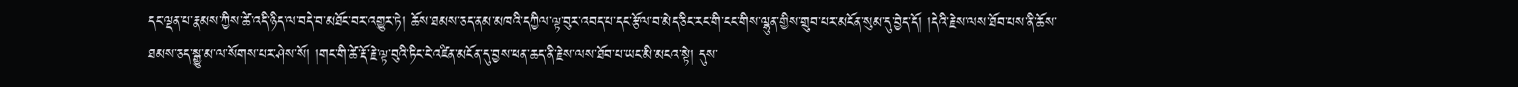དང་ལྡན་པ་རྣམས་ཀྱིས་ཚེ་འདི་ཉིད་ལ་བདེ་བ་མཐོང་བར་འགྱུར་ཏེ། ཆོས་ཐམས་ཅད་ནམ་མཁའི་དཀྱིལ་ལྟ་བུར་འབད་པ་དང་རྩོལ་བ་མེད་ཅིང་རང་གི་ངང་གིས་ལྷུན་གྱིས་གྲུབ་པར་མངོན་སུམ་དུ་བྱེད་དོ། །དེའི་རྗེས་ལས་ཐོབ་པས་ནི་ཆོས་ཐམས་ཅད་སྒྱུ་མ་ལ་སོགས་པར་ཤེས་སོ། །གང་གི་ཚེ་རྡོ་རྗེ་ལྟ་བུའི་ཏིང་ངེ་འཛིན་མངོན་དུ་བྱས་ཕན་ཆད་ནི་རྗེས་ལས་ཐོབ་པ་ཡང་མི་མངའ་སྟེ། དུས་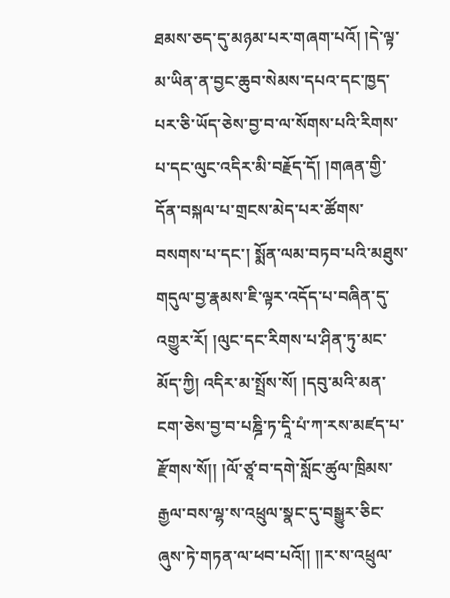ཐམས་ཅད་དུ་མཉམ་པར་གཞག་པའོ། །དེ་ལྟ་མ་ཡིན་ན་བྱང་ཆུབ་སེམས་དཔའ་དང་ཁྱད་པར་ཅི་ཡོད་ཅེས་བྱ་བ་ལ་སོགས་པའི་རིགས་པ་དང་ལུང་འདིར་མི་བརྗོད་དོ། །གཞན་གྱི་དོན་བསྐལ་པ་གྲངས་མེད་པར་ཚོགས་བསགས་པ་དང་། སྨོན་ལམ་བཏབ་པའི་མཐུས་གདུལ་བྱ་རྣམས་ཇི་ལྟར་འདོད་པ་བཞིན་དུ་འགྱུར་རོ། །ལུང་དང་རིགས་པ་ཤིན་ཏུ་མང་མོད་ཀྱི། འདིར་མ་སྤྲོས་སོ། །དབུ་མའི་མན་ངག་ཅེས་བྱ་བ་པཎྜི་ཏ་དཱི་པཾ་ཀ་རས་མཛད་པ་རྫོགས་སོ།། །ལོ་ཙཱ་བ་དགེ་སློང་ཚུལ་ཁྲིམས་རྒྱལ་བས་ལྷ་ས་འཕྲུལ་སྣང་དུ་བསྒྱུར་ཅིང་ཞུས་ཏེ་གཏན་ལ་ཕབ་པའོ།། །།ར་ས་འཕྲུལ་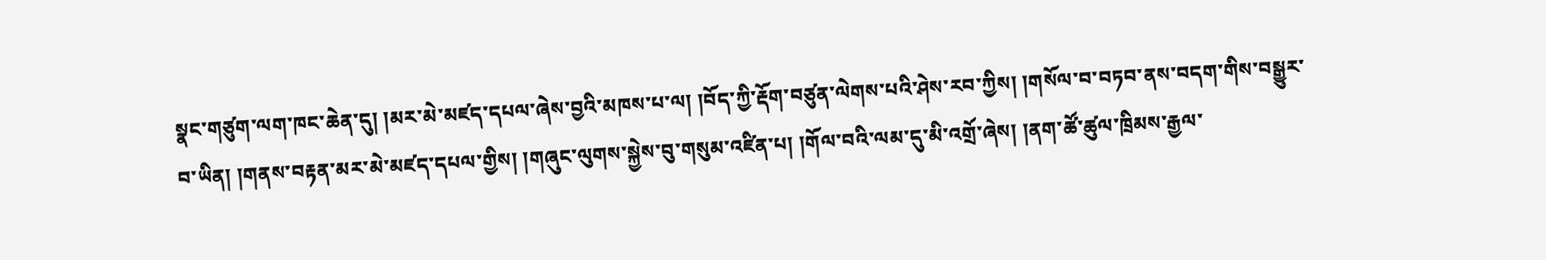སྣང་གཙུག་ལག་ཁང་ཆེན་དུ། །མར་མེ་མཛད་དཔལ་ཞེས་བྱའི་མཁས་པ་ལ། །བོད་ཀྱི་རྡོག་བཙུན་ལེགས་པའི་ཤེས་རབ་ཀྱིས། །གསོལ་བ་བཏབ་ནས་བདག་གིས་བསྒྱུར་བ་ཡིན། །གནས་བརྟན་མར་མེ་མཛད་དཔལ་གྱིས། །གཞུང་ལུགས་སྐྱེས་བུ་གསུམ་འཛིན་པ། །གོལ་བའི་ལམ་དུ་མི་འགྲོ་ཞེས། །ནག་ཚོ་ཚུལ་ཁྲིམས་རྒྱལ་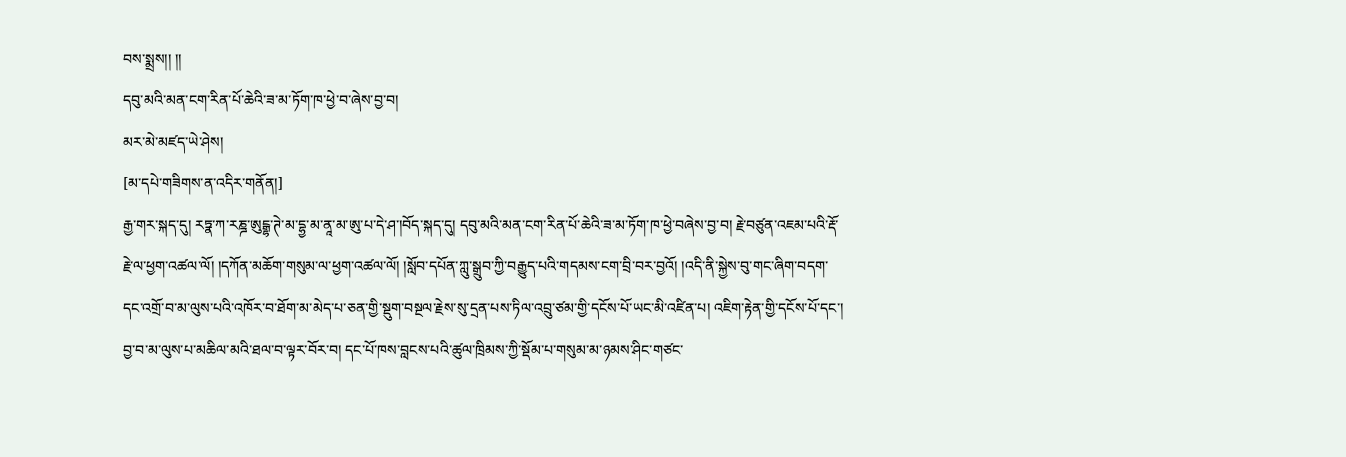བས་སྨྲས།། །།
དབུ་མའི་མན་ངག་རིན་པོ་ཆེའི་ཟ་མ་ཏོག་ཁ་ཕྱེ་བ་ཞེས་བྱ་བ།
མར་མེ་མཛད་ཡེ་ཤེས།
[མ་དཔེ་གཟིགས་ན་འདིར་གནོན།]
རྒྱ་གར་སྐད་དུ། རཏྣ་ཀ་རཎྜ་ཨུངྒྷ་ཊེ་མ་དྷྱ་མ་ནཱ་མ་ཨུ་པ་དེ་ཤ་།བོད་སྐད་དུ། དབུ་མའི་མན་ངག་རིན་པོ་ཆེའི་ཟ་མ་ཏོག་ཁ་ཕྱེ་བཞེས་བྱ་བ། རྗེ་བཙུན་འཇམ་པའི་རྡོ་རྗེ་ལ་ཕྱག་འཚལ་ལོ། །དཀོན་མཆོག་གསུམ་ལ་ཕྱག་འཚལ་ལོ། །སློབ་དཔོན་ཀླུ་སྒྲུབ་ཀྱི་བརྒྱུད་པའི་གདམས་ངག་བྲི་བར་བྱའོ། །འདི་ནི་སྐྱེས་བུ་གང་ཞིག་བདག་དང་འགྲོ་བ་མ་ལུས་པའི་འཁོར་བ་ཐོག་མ་མེད་པ་ཅན་གྱི་སྡུག་བསྔལ་རྗེས་སུ་དྲན་པས་ཏིལ་འབྲུ་ཙམ་གྱི་དངོས་པོ་ཡང་མི་འཛིན་པ། འཇིག་རྟེན་གྱི་དངོས་པོ་དང་། བྱ་བ་མ་ལུས་པ་མཆིལ་མའི་ཐལ་བ་ལྟར་བོར་བ། དང་པོ་ཁས་བླངས་པའི་ཚུལ་ཁྲིམས་ཀྱི་སྡོམ་པ་གསུམ་མ་ཉམས་ཤིང་གཙང་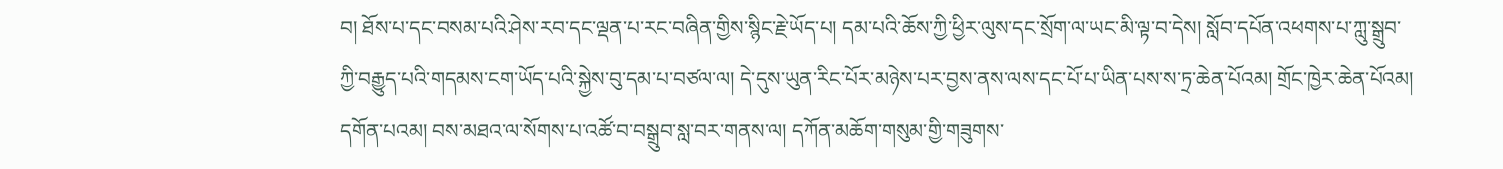བ། ཐོས་པ་དང་བསམ་པའི་ཤེས་རབ་དང་ལྡན་པ་རང་བཞིན་གྱིས་སྙིང་རྗེ་ཡོད་པ། དམ་པའི་ཆོས་ཀྱི་ཕྱིར་ལུས་དང་སྲོག་ལ་ཡང་མི་ལྟ་བ་དེས། སློབ་དཔོན་འཕགས་པ་ཀླུ་སྒྲུབ་ཀྱི་བརྒྱུད་པའི་གདམས་ངག་ཡོད་པའི་སྐྱེས་བུ་དམ་པ་བཙལ་ལ། དེ་དུས་ཡུན་རིང་པོར་མཉེས་པར་བྱས་ནས་ལས་དང་པོ་པ་ཡིན་པས་ས་ཏྲ་ཆེན་པོའམ། གྲོང་ཁྱེར་ཆེན་པོའམ། དགོན་པའམ། བས་མཐའ་ལ་སོགས་པ་འཚོ་བ་བསྒྲུབ་སླ་བར་གནས་ལ། དཀོན་མཆོག་གསུམ་གྱི་གཟུགས་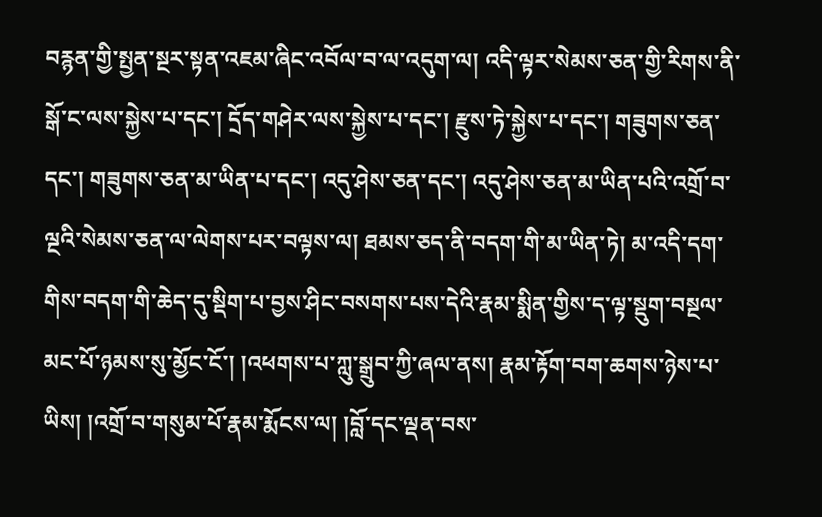བརྙན་གྱི་སྤྱན་སྔར་སྟན་འཇམ་ཞིང་འབོལ་བ་ལ་འདུག་ལ། འདི་ལྟར་སེམས་ཅན་གྱི་རིགས་ནི་སྒོ་ང་ལས་སྐྱེས་པ་དང་། དྲོད་གཤེར་ལས་སྐྱེས་པ་དང་། རྫུས་ཏེ་སྐྱེས་པ་དང་། གཟུགས་ཅན་དང་། གཟུགས་ཅན་མ་ཡིན་པ་དང་། འདུ་ཤེས་ཅན་དང་། འདུ་ཤེས་ཅན་མ་ཡིན་པའི་འགྲོ་བ་ལྔའི་སེམས་ཅན་ལ་ལེགས་པར་བལྟས་ལ། ཐམས་ཅད་ནི་བདག་གི་མ་ཡིན་ཏེ། མ་འདི་དག་གིས་བདག་གི་ཆེད་དུ་སྡིག་པ་བྱས་ཤིང་བསགས་པས་དེའི་རྣམ་སྨིན་གྱིས་ད་ལྟ་སྡུག་བསྔལ་མང་པོ་ཉམས་སུ་མྱོང་ངོ་། །འཕགས་པ་ཀླུ་སྒྲུབ་ཀྱི་ཞལ་ནས། རྣམ་རྟོག་བག་ཆགས་ཉེས་པ་ཡིས། །འགྲོ་བ་གསུམ་པོ་རྣམ་རྨོངས་ལ། །བློ་དང་ལྡན་བས་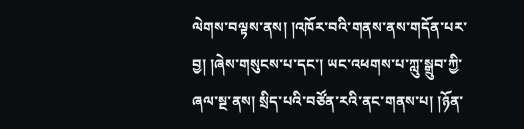ལེགས་བལྟས་ནས། །འཁོར་བའི་གནས་ནས་གདོན་པར་བྱ། །ཞེས་གསུངས་པ་དང་། ཡང་འཕགས་པ་ཀླུ་སྒྲུབ་ཀྱི་ཞལ་སྔ་ནས། སྲིད་པའི་བཙོན་རའི་ནང་གནས་པ། །ཉོན་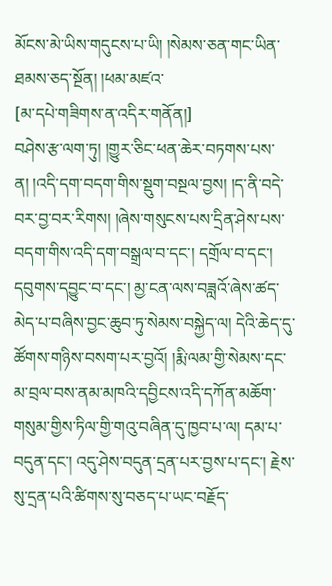མོངས་མེ་ཡིས་གདུངས་པ་ཡི། །སེམས་ཅན་གང་ཡིན་ཐམས་ཅད་སྔོན། །ཕམ་མཛའ་
[མ་དཔེ་གཟིགས་ན་འདིར་གནོན།]
བཤེས་རྩ་ལག་ཏུ། །གྱུར་ཅིང་ཕན་ཆེར་བཏགས་པས་ན། །འདི་དག་བདག་གིས་སྡུག་བསྔལ་བྱས། །ད་ནི་བདེ་བར་བྱ་བར་རིགས། །ཞེས་གསུངས་པས་དྲིན་ཤེས་པས་བདག་གིས་འདི་དག་བསྒྲལ་བ་དང་། དགྲོལ་བ་དང་། དབུགས་དབྱུང་བ་དང་། མྱ་ངན་ལས་བཟླའོ་ཞེས་ཚད་མེད་པ་བཞིས་བྱང་ཆུབ་ཏུ་སེམས་བསྐྱེད་ལ། དེའི་ཆེད་དུ་ཚོགས་གཉིས་བསག་པར་བྱའོ། །རྨི་ལམ་གྱི་སེམས་དང་མ་བྲལ་བས་ནམ་མཁའི་དབྱིངས་འདི་དཀོན་མཆོག་གསུམ་གྱིས་ཏིལ་གྱི་གའུ་བཞིན་དུ་ཁྱབ་པ་ལ། དམ་པ་བདུན་དང་། འདུ་ཤེས་བདུན་དྲན་པར་བྱས་པ་དང་། རྗེས་སུ་དྲན་པའི་ཚིགས་སུ་བཅད་པ་ཡང་བརྗོད་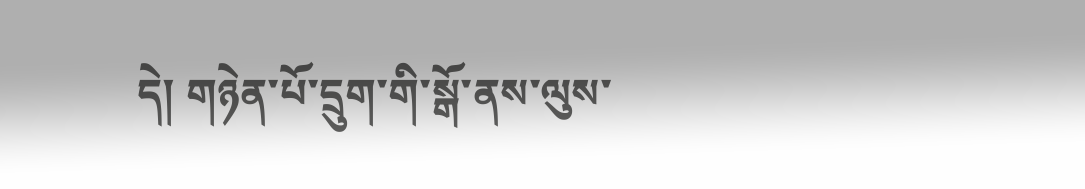དེ། གཉེན་པོ་དྲུག་གི་སྒོ་ནས་ལུས་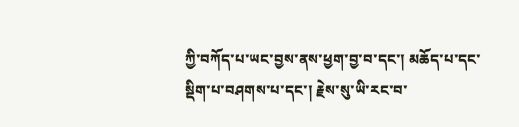ཀྱི་བཀོད་པ་ཡང་བྱས་ནས་ཕྱག་བྱ་བ་དང་། མཆོད་པ་དང་སྡིག་པ་བཤགས་པ་དང་། རྗེས་སུ་ཡི་རང་བ་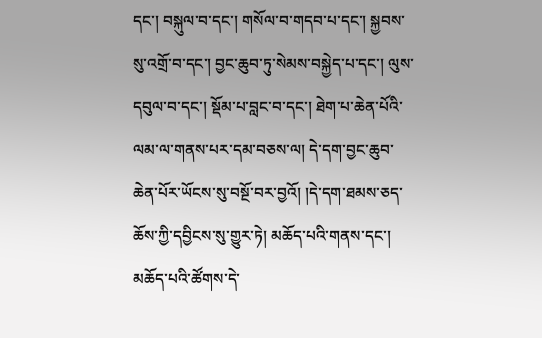དང་། བསྐུལ་བ་དང་། གསོལ་བ་གདབ་པ་དང་། སྐྱབས་སུ་འགྲོ་བ་དང་། བྱང་ཆུབ་ཏུ་སེམས་བསྐྱེད་པ་དང་། ལུས་དབུལ་བ་དང་། སྡོམ་པ་བླང་བ་དང་། ཐེག་པ་ཆེན་པོའི་ལམ་ལ་གནས་པར་དམ་བཅས་ལ། དེ་དག་བྱང་ཆུབ་ཆེན་པོར་ཡོངས་སུ་བསྔོ་བར་བྱའོ། །དེ་དག་ཐམས་ཅད་ཆོས་ཀྱི་དབྱིངས་སུ་གྱུར་ཏེ། མཆོད་པའི་གནས་དང་། མཆོད་པའི་ཚོགས་དེ་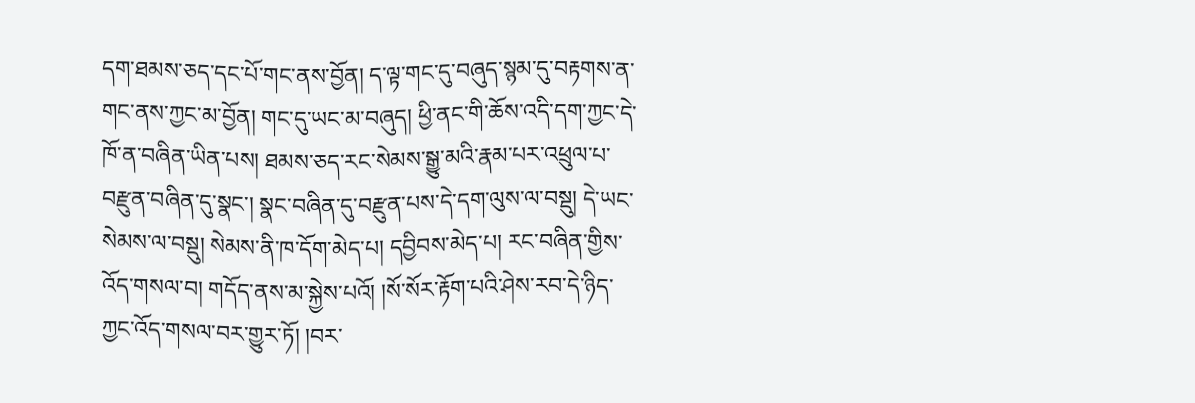དག་ཐམས་ཅད་དང་པོ་གང་ནས་བྱོན། ད་ལྟ་གང་དུ་བཞུད་སྙམ་དུ་བརྟགས་ན་གང་ནས་ཀྱང་མ་བྱོན། གང་དུ་ཡང་མ་བཞུད། ཕྱི་ནང་གི་ཆོས་འདི་དག་ཀྱང་དེ་ཁོ་ན་བཞིན་ཡིན་པས། ཐམས་ཅད་རང་སེམས་སྒྱུ་མའི་རྣམ་པར་འཕྲུལ་པ་བརྫུན་བཞིན་དུ་སྣང་། སྣང་བཞིན་དུ་བརྫུན་པས་དེ་དག་ལུས་ལ་བསྡུ། དེ་ཡང་སེམས་ལ་བསྡུ། སེམས་ནི་ཁ་དོག་མེད་པ། དབྱིབས་མེད་པ། རང་བཞིན་གྱིས་འོད་གསལ་བ། གདོད་ནས་མ་སྐྱེས་པའོ། །སོ་སོར་རྟོག་པའི་ཤེས་རབ་དེ་ཉིད་ཀྱང་འོད་གསལ་བར་གྱུར་ཏོ། །བར་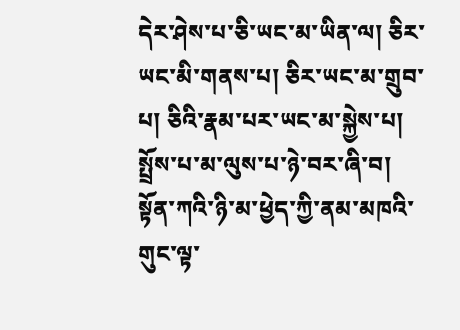དེར་ཤེས་པ་ཅི་ཡང་མ་ཡིན་ལ། ཅིར་ཡང་མི་གནས་པ། ཅིར་ཡང་མ་གྲུབ་པ། ཅིའི་རྣམ་པར་ཡང་མ་སྐྱེས་པ། སྤྲོས་པ་མ་ལུས་པ་ཉེ་བར་ཞི་བ། སྟོན་ཀའི་ཉི་མ་ཕྱེད་ཀྱི་ནམ་མཁའི་གུང་ལྟ་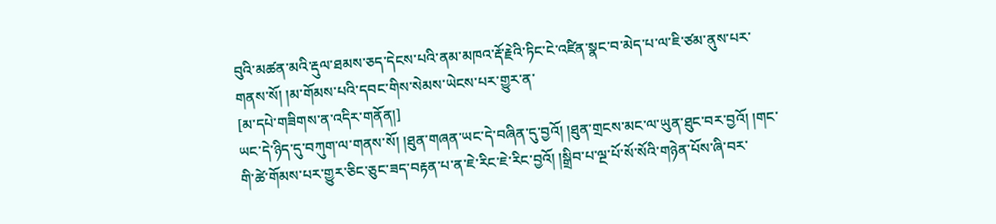བུའི་མཚན་མའི་རྡུལ་ཐམས་ཅད་དེངས་པའི་ནམ་མཁའ་རྡོ་རྗེའི་ཏིང་ངེ་འཛིན་སྣང་བ་མེད་པ་ལ་ཇི་ཙམ་ནུས་པར་གནས་སོ། །མ་གོམས་པའི་དབང་གིས་སེམས་ཡེངས་པར་གྱུར་ན་
[མ་དཔེ་གཟིགས་ན་འདིར་གནོན།]
ཡང་དེ་ཉིད་དུ་བཀུག་ལ་གནས་སོ། །ཐུན་གཞན་ཡང་དེ་བཞིན་དུ་བྱའོ། །ཐུན་གྲངས་མང་ལ་ཡུན་ཐུང་བར་བྱའོ། །གང་གི་ཚེ་གོམས་པར་གྱུར་ཅིང་ཅུང་ཟད་བརྟན་པ་ན་ཇེ་རིང་ཇེ་རིང་བྱའོ། །སྒྲིབ་པ་ལྔ་པོ་སོ་སོའི་གཉེན་པོས་ཞི་བར་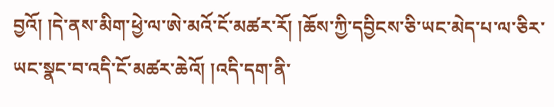བྱའོ། །དེ་ནས་མིག་ཕྱེ་ལ་ཨེ་མའོ་ངོ་མཚར་རོ། །ཆོས་ཀྱི་དབྱིངས་ཅི་ཡང་མེད་པ་ལ་ཅིར་ཡང་སྣང་བ་འདི་ངོ་མཚར་ཆེའོ། །འདི་དག་ནི་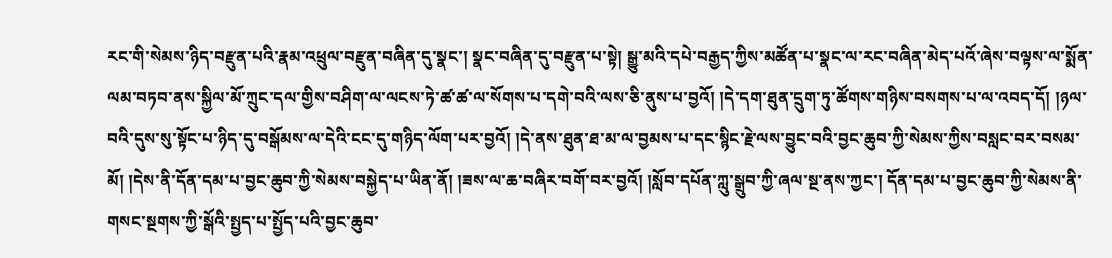རང་གི་སེམས་ཉིད་བརྫུན་པའི་རྣམ་འཕྲུལ་བརྫུན་བཞིན་དུ་སྣང་། སྣང་བཞིན་དུ་བརྫུན་པ་སྟེ། སྒྱུ་མའི་དཔེ་བརྒྱད་ཀྱིས་མཚོན་པ་སྣང་ལ་རང་བཞིན་མེད་པའོ་ཞེས་བལྟས་ལ་སྨོན་ལམ་བཏབ་ནས་སྐྱིལ་མོ་ཀྲུང་དལ་གྱིས་བཤིག་ལ་ལངས་ཏེ་ཚ་ཚ་ལ་སོགས་པ་དགེ་བའི་ལས་ཅི་ནུས་པ་བྱའོ། །དེ་དག་ཐུན་དྲུག་ཏུ་ཚོགས་གཉིས་བསགས་པ་ལ་འབད་དོ། །ཉལ་བའི་དུས་སུ་སྟོང་པ་ཉིད་དུ་བསྒོམས་ལ་དེའི་ངང་དུ་གཉིད་ལོག་པར་བྱའོ། །དེ་ནས་ཐུན་ཐ་མ་ལ་བྱམས་པ་དང་སྙིང་རྗེ་ལས་བྱུང་བའི་བྱང་ཆུབ་ཀྱི་སེམས་ཀྱིས་བསླང་བར་བསམ་མོ། །དེས་ནི་དོན་དམ་པ་བྱང་ཆུབ་ཀྱི་སེམས་བསྐྱེད་པ་ཡིན་ནོ། །ཟས་ལ་ཆ་བཞིར་བགོ་བར་བྱའོ། །སློབ་དཔོན་ཀླུ་སྒྲུབ་ཀྱི་ཞལ་སྔ་ནས་ཀྱང་། དོན་དམ་པ་བྱང་ཆུབ་ཀྱི་སེམས་ནི་གསང་སྔགས་ཀྱི་སྒོའི་སྤྱད་པ་སྤྱོད་པའི་བྱང་ཆུབ་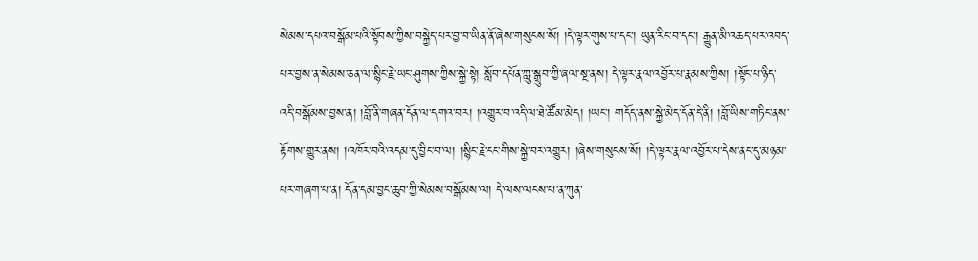སེམས་དཔའ་བསྒོམ་པའི་སྟོབས་ཀྱིས་བསྐྱེད་པར་བྱ་བ་ཡིན་ནོ་ཞེས་གསུངས་སོ། །དེ་ལྟར་གུས་པ་དང་། ཡུན་རིང་བ་དང་། རྒྱུན་མི་འཆད་པར་འབད་པར་བྱས་ན་སེམས་ཅན་ལ་སྙིང་རྗེ་ཡང་ཤུགས་ཀྱིས་སྐྱེ་སྟེ། སློབ་དཔོན་ཀླུ་སྒྲུབ་ཀྱི་ཞལ་སྔ་ནས། དེ་ལྟར་རྣལ་འབྱོར་པ་རྣམས་ཀྱིས། །སྟོང་པ་ཉིད་འདི་བསྒོམས་བྱས་ན། །བློ་ནི་གཞན་དོན་ལ་དགའ་བར། །འགྱུར་བ་འདི་ལ་ཐེ་ཚོམ་མེད། །ཡང་། གདོད་ནས་སྐྱེ་མེད་དོན་དེ་ནི། །བློ་ཡིས་གཏིང་ནས་རྟོགས་གྱུར་ནས། །འཁོར་བའི་འདམ་དུ་བྱིང་བ་ལ། །སྙིང་རྗེ་ངང་གིས་སྐྱེ་བར་འགྱུར། །ཞེས་གསུངས་སོ། །དེ་ལྟར་རྣལ་འབྱོར་པ་དེས་ནང་དུ་མཉམ་པར་གཞག་པ་ན། དོན་དམ་བྱང་ཆུབ་ཀྱི་སེམས་བསྒོམས་ལ། དེ་ལས་ལངས་པ་ན་ཀུན་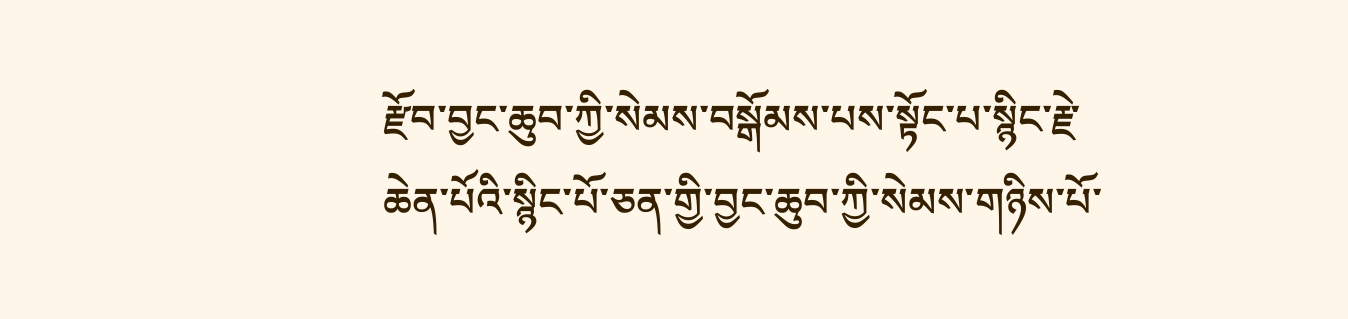རྫོབ་བྱང་ཆུབ་ཀྱི་སེམས་བསྒོམས་པས་སྟོང་པ་སྙིང་རྗེ་ཆེན་པོའི་སྙིང་པོ་ཅན་གྱི་བྱང་ཆུབ་ཀྱི་སེམས་གཉིས་པོ་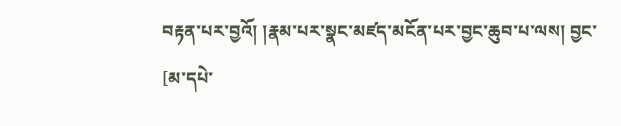བརྟན་པར་བྱའོ། །རྣམ་པར་སྣང་མཛད་མངོན་པར་བྱང་ཆུབ་པ་ལས། བྱང་
[མ་དཔེ་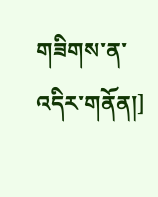གཟིགས་ན་འདིར་གནོན།]